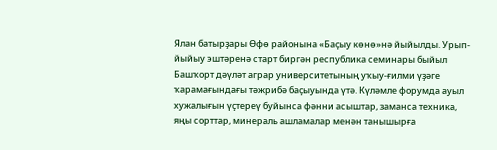Ялан батырҙары Өфө районына «Баҫыу көнө»нә йыйылды. Урып-йыйыу эштәренә старт биргән республика семинары быйыл Башҡорт дәүләт аграр университетының уҡыу-ғилми үҙәге ҡарамағындағы тәжрибә баҫыуында үтә. Күләмле форумда ауыл хужалығын үҫтереү буйынса фәнни асыштар, заманса техника, яңы сорттар, минераль ашламалар менән танышырға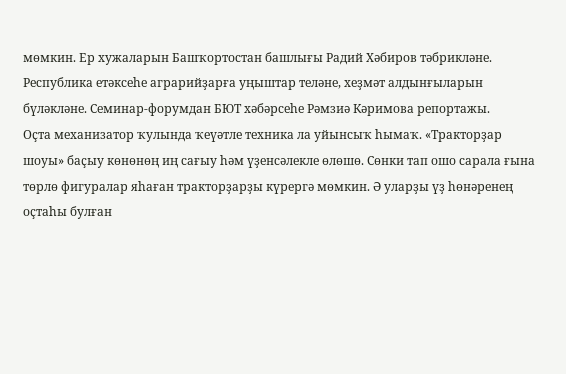мөмкин. Ер хужаларын Башҡортостан башлығы Радий Хәбиров тәбрикләне. Республика етәксеһе аграрийҙарға уңыштар теләне, хеҙмәт алдынғыларын бүләкләне. Семинар-форумдан БЮТ хәбәрсеһе Рәмзиә Кәримова репортажы.
Оҫта механизатор ҡулында ҡеүәтле техника ла уйынсыҡ һымаҡ. «Тракторҙар шоуы» баҫыу көнөнөң иң сағыу һәм үҙенсәлекле өлөшө. Сөнки тап ошо сарала ғына төрлө фигуралар яһаған тракторҙарҙы күрергә мөмкин. Ә уларҙы үҙ һөнәренең оҫтаһы булған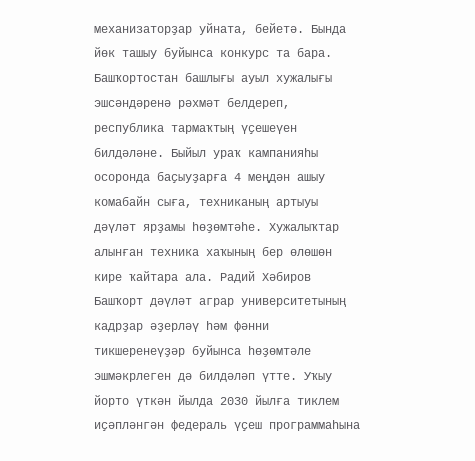механизаторҙар уйната, бейетә. Бында йөк ташыу буйынса конкурс та бара.
Башҡортостан башлығы ауыл хужалығы эшсәндәренә рәхмәт белдереп, республика тармаҡтың үҫешеүен билдәләне. Быйыл ураҡ кампанияһы осоронда баҫыуҙарға 4 меңдән ашыу комабайн сыға, техниканың артыуы дәүләт ярҙамы һөҙөмтәһе. Хужалыҡтар алынған техника хаҡының бер өлөшөн кире ҡайтара ала. Радий Хәбиров Башҡорт дәүләт аграр университетының кадрҙар әҙерләү һәм фәнни тикшеренеүҙәр буйынса һөҙөмтәле эшмәкрлеген дә билдәләп үтте. Уҡыу йорто үткән йылда 2030 йылға тиклем иҫәпләнгән федераль үҫеш программаһына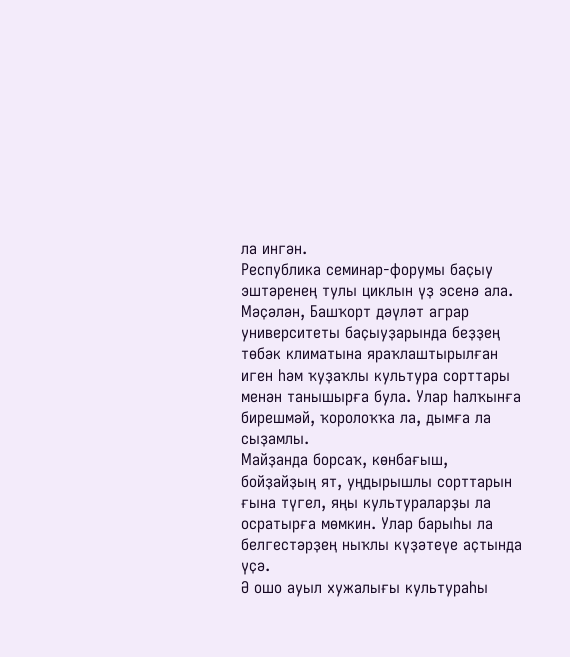ла ингән.
Республика семинар-форумы баҫыу эштәренең тулы циклын үҙ эсенә ала. Мәҫәлән, Башҡорт дәүләт аграр университеты баҫыуҙарында беҙҙең төбәк климатына яраҡлаштырылған иген һәм ҡуҙаҡлы культура сорттары менән танышырға була. Улар һалҡынға бирешмәй, ҡоролоҡҡа ла, дымға ла сыҙамлы.
Майҙанда борсаҡ, көнбағыш, бойҙайҙың ят, уңдырышлы сорттарын ғына түгел, яңы культураларҙы ла осратырға мөмкин. Улар барыһы ла белгестәрҙең ныҡлы күҙәтеүе аҫтында үҫә.
Ә ошо ауыл хужалығы культураһы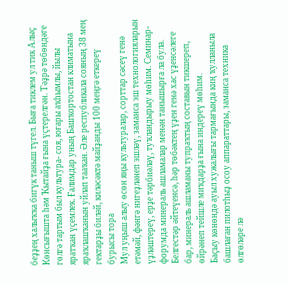беҙҙең халыҡҡа бигүк таныш түгел. Быға тиклем ул тик Алыҫ Көнсығышта һәм Ҡытайҙа ғына үҫтерелгән. Тәҙрә төбөндәге гөлгә тартым был культура- соя, юғары аҡһымлы, йылы яратҡан үҫемлек. Ғалимдар уның Башҡортостан климатына яраҡлашҡанын уйлап тааҡан. Әле республикала сояның 38 мең гектарҙы биләй, киләсәктә майҙанды 100 меңгә еткереү бурысы тора
Мул уңыш алыу өсөн яңы культуралар, сорттар сәсеү генә етәмәй, фәнгә нигеҙләнеп эшләү, заманса эш технологияларын үҙләштереү, ерҙе тәрбиәләү, туҡландырыу мөһим. Семинар-форумда минераль ашламалар менән танышырға ла була. Белгестәр әйтеүенсә, һәр төбәктең үҙен генә хас үҙенсәлеге бар, минераль ашламаны тупраҡтың составын тикшереп, өйрәнеп тейшле миҡдарҙа ғына индереү мөһим.
Баҫыу көнөндә ауыл хужалығы тармағында киң ҡулланыла башлаған пилотһыҙ осоу аппараттары, заманса техника өлгөләре лә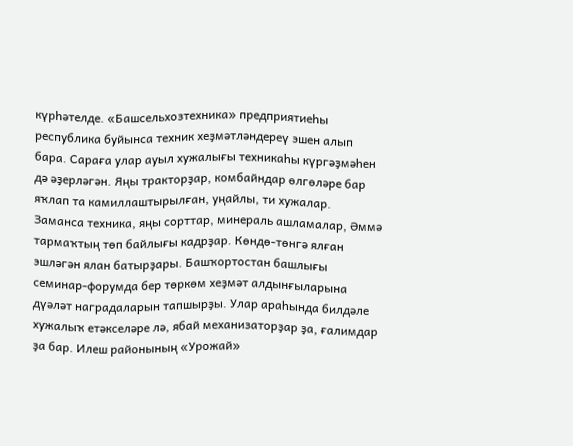күрһәтелде. «Башсельхозтехника» предприятиеһы республика буйынса техник хеҙмәтләндереү эшен алып бара. Сараға улар ауыл хужалығы техникаһы күргәҙмәһен дә әҙерләгән. Яңы тракторҙар, комбайндар өлгөләре бар яҡлап та камиллаштырылған, уңайлы, ти хужалар.
Заманса техника, яңы сорттар, минераль ашламалар, Әммә тармаҡтың төп байлығы кадрҙар. Көндө-төнгә ялған эшләгән ялан батырҙары. Башҡортостан башлығы семинар-форумда бер төркөм хеҙмәт алдынғыларына дүәләт наградаларын тапшырҙы. Улар араһында билдәле хужалыҡ етәкселәре лә, ябай механизаторҙар ҙа, ғалимдар ҙа бар. Илеш районының «Урожай»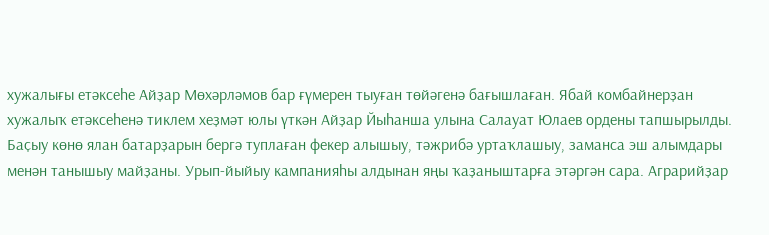хужалығы етәксеһе Айҙар Мөхәрләмов бар ғүмерен тыуған төйәгенә бағышлаған. Ябай комбайнерҙан хужалыҡ етәксеһенә тиклем хеҙмәт юлы үткән Айҙар Йыһанша улына Салауат Юлаев ордены тапшырылды.
Баҫыу көнө ялан батарҙарын бергә туплаған фекер алышыу, тәжрибә уртаҡлашыу, заманса эш алымдары менән танышыу майҙаны. Урып-йыйыу кампанияһы алдынан яңы ҡаҙаныштарға этәргән сара. Аграрийҙар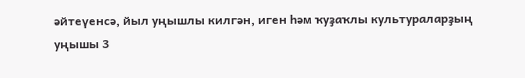әйтеүенсә, йыл уңышлы килгән, иген һәм ҡуҙаҡлы культураларҙың уңышы 3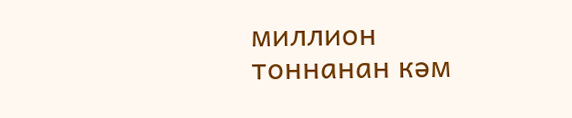миллион тоннанан кәм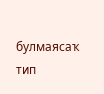булмаясаҡ тип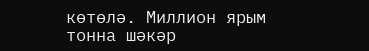көтөлә. Миллион ярым тонна шәкәр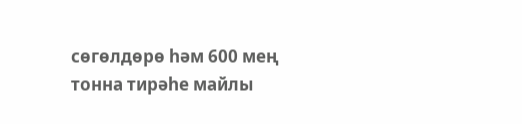сөгөлдөрө һәм 600 мең тонна тирәһе майлы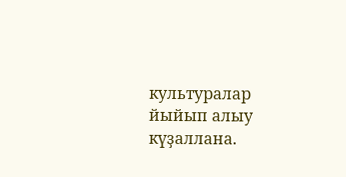культуралар йыйып алыу күҙаллана.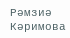Рәмзиә Кәримова